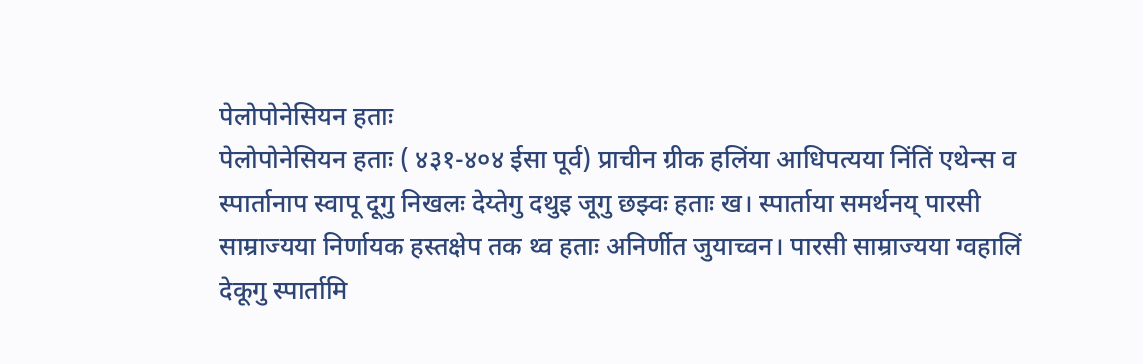पेलोपोनेसियन हताः
पेलोपोनेसियन हताः ( ४३१-४०४ ईसा पूर्व) प्राचीन ग्रीक हलिंया आधिपत्यया निंतिं एथेन्स व स्पार्तानाप स्वापू दूगु निखलः देय्तेगु दथुइ जूगु छझ्वः हताः ख। स्पार्ताया समर्थनय् पारसी साम्राज्यया निर्णायक हस्तक्षेप तक थ्व हताः अनिर्णीत जुयाच्वन। पारसी साम्राज्यया ग्वहालिं देकूगु स्पार्तामि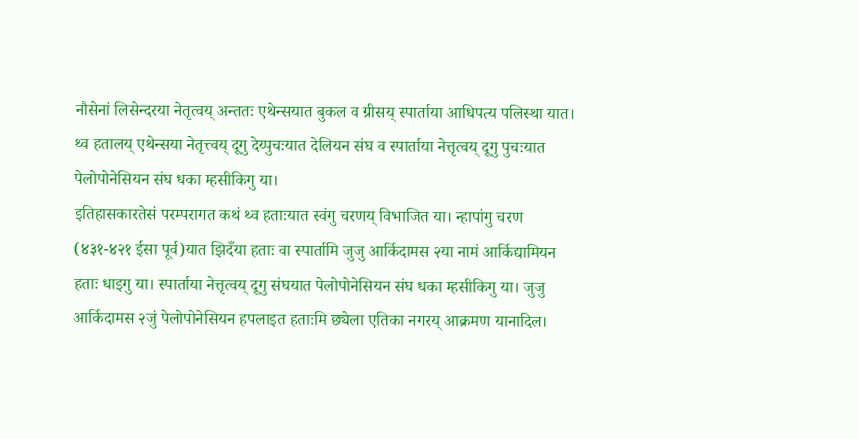नौसेनां लिसेन्दरया नेतृत्वय् अन्ततः एथेन्सयात बुकल व ग्रीसय् स्पार्ताया आधिपत्य पलिस्था यात। थ्व हतालय् एथेन्सया नेतृत्त्वय् दूगु देय्पुचःयात देलियन संघ व स्पार्ताया नेत्तृत्वय् दूगु पुचःयात पेलोपोनेसियन संघ धका म्हसीकिगु या।
इतिहासकारतेसं परम्परागत कथं थ्व हताःयात स्वंगु चरणय् विभाजित या। न्हापांगु चरण (४३१-४२१ ईसा पूर्व)यात झिदँया हताः वा स्पार्तामि जुजु आर्किदामस २या नामं आर्किद्यामियन हताः धाइगु या। स्पार्ताया नेत्तृत्वय् दूगु संघयात पेलोपोनेसियन संघ धका म्हसीकिगु या। जुजु आर्किदामस २जुं पेलोपोनेसियन हपलाइत हताःमि छ्येला एतिका नगरय् आक्रमण यानादिल।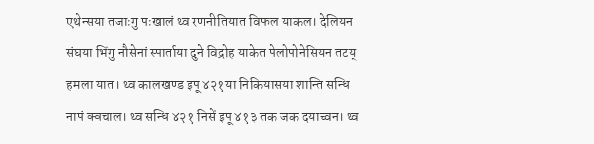एथेन्सया तजाःगु पःखालं थ्व रणनीतियात विफल याकल। देलियन संघया भिंगु नौसेनां स्पार्ताया दुने विद्रोह याकेत पेलोपोनेसियन तटय् हमला यात। थ्व कालखण्ड इपू ४२१या निकियासया शान्ति सन्धि नापं क्वचाल। थ्व सन्धि ४२१ निसें इपू ४१३ तक जक दयाच्वन। थ्व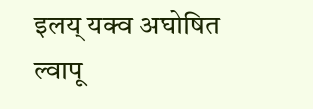इलय् यक्व अघोषित ल्वापू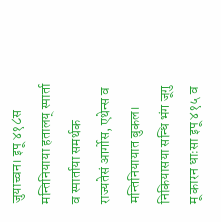जुयाच्वन। इपू ४१८स मन्तिनियाया हतालय् स्पार्ता व स्पार्ताया समर्थक राज्यतेसं आर्गोस, एथेन्स व मन्तिनियायात बुकल। निकियासया सन्धि भंग जूगु मू कारन धाःसा इपू ४१५ व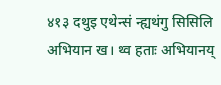४१३ दथुइ एथेन्सं न्ह्यथंगु सिसिलि अभियान ख। थ्व हताः अभियानय्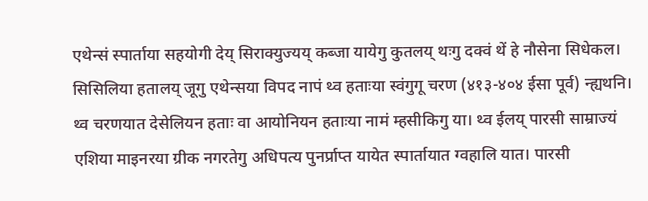एथेन्सं स्पार्ताया सहयोगी देय् सिराक्युज्यय् कब्जा यायेगु कुतलय् थःगु दक्वं थें हे नौसेना सिधेकल।
सिसिलिया हतालय् जूगु एथेन्सया विपद नापं थ्व हताःया स्वंगुगू चरण (४१३-४०४ ईसा पूर्व) न्ह्यथनि। थ्व चरणयात देसेलियन हताः वा आयोनियन हताःया नामं म्हसीकिगु या। थ्व ईलय् पारसी साम्राज्यं एशिया माइनरया ग्रीक नगरतेगु अधिपत्य पुनर्प्राप्त यायेत स्पार्तायात ग्वहालि यात। पारसी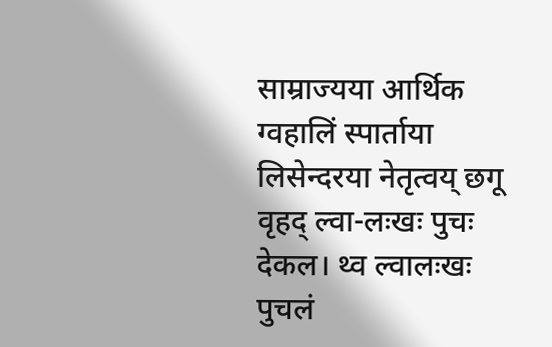साम्राज्यया आर्थिक ग्वहालिं स्पार्ताया लिसेन्दरया नेतृत्वय् छगू वृहद् ल्वा-लःखः पुचः देकल। थ्व ल्वालःखः पुचलं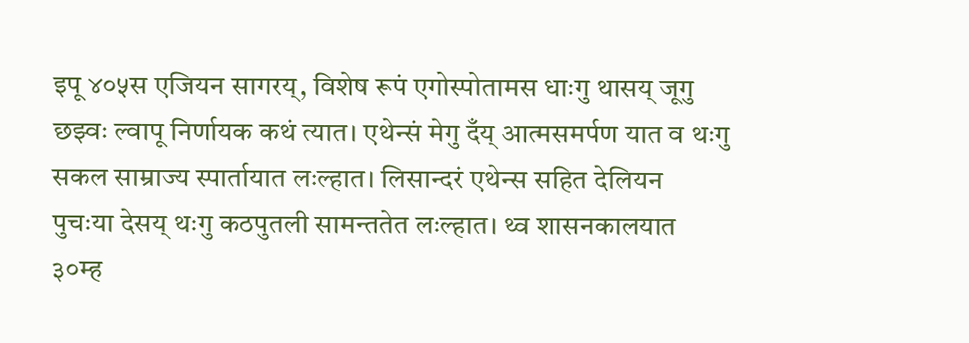इपू ४०५स एजियन सागरय्, विशेष रूपं एगोस्पोतामस धाःगु थासय् जूगु छझ्वः ल्वापू निर्णायक कथं त्यात। एथेन्सं मेगु दँय् आत्मसमर्पण यात व थःगु सकल साम्राज्य स्पार्तायात लःल्हात। लिसान्दरं एथेन्स सहित देलियन पुचःया देसय् थःगु कठपुतली सामन्ततेत लःल्हात। थ्व शासनकालयात ३०म्ह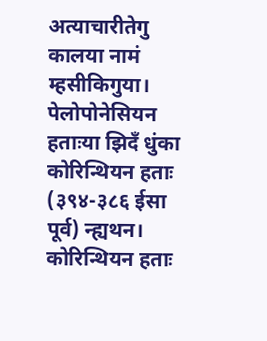अत्याचारीतेगु कालया नामं म्हसीकिगुया। पेलोपोनेसियन हताःया झिदँ धुंका कोरिन्थियन हताः (३९४-३८६ ईसा पूर्व) न्ह्यथन। कोरिन्थियन हताः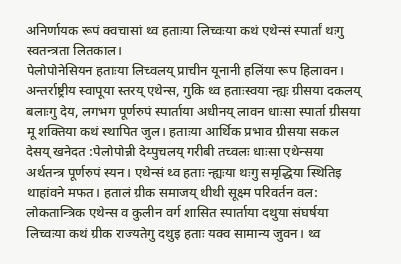अनिर्णायक रूपं क्वचासां थ्व हताःया लिच्वःया कथं एथेन्सं स्पार्तां थःगु स्वतन्त्रता लितकाल।
पेलोपोनेसियन हताःया लिच्वलय् प्राचीन यूनानी हलिंया रूप हिलावन। अन्तर्राष्ट्रीय स्वापूया स्तरय् एथेन्स, गुकि थ्व हताःस्वया न्ह्यः ग्रीसया दकलय् बलाःगु देय, लगभग पूर्णरुपं स्पार्ताया अधीनय् लावन धाःसा स्पार्ता ग्रीसया मू शक्तिया कथं स्थापित जुल। हताःया आर्थिक प्रभाव ग्रीसया सकल देसय् खनेदत :पेलोपोन्नी देय्पुचलय् गरीबी तच्वलः धाःसा एथेन्सया अर्थतन्त्र पूर्णरुपं स्यन। एथेन्सं थ्व हताः न्ह्यःया थःगु समृद्धिया स्थितिइ थाहांवने मफत। हतालं ग्रीक समाजय् थीथी सूक्ष्म परिवर्तन वल: लोकतान्त्रिक एथेन्स व कुलीन वर्ग शासित स्पार्ताया दथुया संघर्षया लिच्वःया कथं ग्रीक राज्यतेगु दथुइ हताः यक्व सामान्य जुवन। थ्व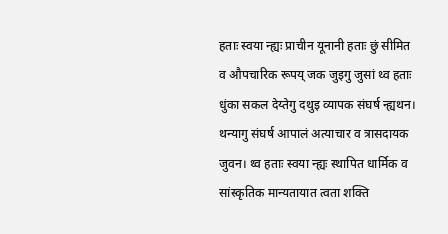हताः स्वया न्ह्यः प्राचीन यूनानी हताः छुं सीमित व औपचारिक रूपय् जक जुइगु जुसां थ्व हताः धुंका सकल देय्तेगु दथुइ व्यापक संघर्ष न्ह्यथन। थन्यागु संघर्ष आपालं अत्याचार व त्रासदायक जुवन। थ्व हताः स्वया न्ह्यः स्थापित धार्मिक व सांस्कृतिक मान्यतायात त्वता शक्ति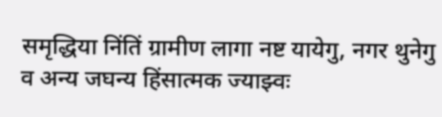समृद्धिया निंतिं ग्रामीण लागा नष्ट यायेगु, नगर थुनेगु व अन्य जघन्य हिंसात्मक ज्याझ्वः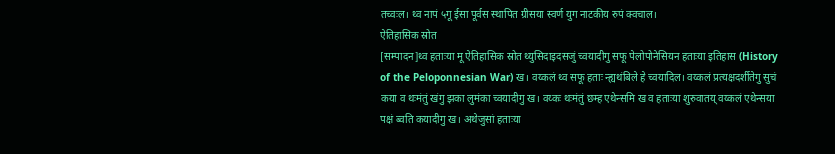तच्वःल। थ्व नापं ५गू ईसा पूर्वस स्थापित ग्रीसया स्वर्ण युग नाटकीय रुपं क्वचाल।
ऐतिहासिक स्रोत
[सम्पादन]थ्व हताःया मू ऐतिहासिक स्रोत थ्युसिदाइदसजुं च्वयादीगु सफू पेलोपोनेसियन हताःया इतिहास (History of the Peloponnesian War) ख। वय्कलं थ्व सफू हताः न्ह्यथंबिले हे च्वयादिल। वय्कलं प्रत्यक्षदर्शीतेगु सुचं कया व थःमंतुं खंगु झका लुमंका च्वयादीगु ख। वय्कः थःमंतुं छम्ह एथेन्समि ख व हताःया शुरुवातय् वय्कलं एथेन्सया पक्षं ब्वति कयादीगु ख। अथेजुसां हताःया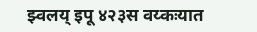झ्वलय् इपू ४२३स वय्कःयात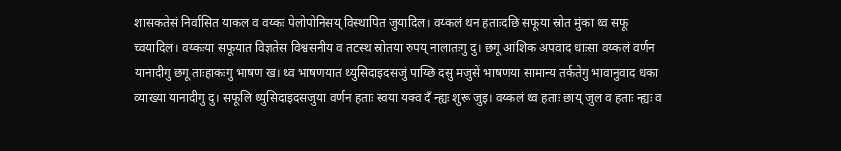शासकतेसं निर्वासित याकल व वय्कः पेलोपोनिसय् विस्थापित जुयादिल। वय्कलं थन हताःदछि सफूया स्रोत मुंका थ्व सफू च्वयादिल। वय्कःया सफूयात विज्ञतेस विश्वसनीय व तटस्थ स्रोतया रुपय् नालातःगु दु। छगू आंशिक अपवाद धाःसा वय्कलं वर्णन यानादीगु छगू ताःहाकःगु भाषण ख। थ्व भाषणयात थ्युसिदाइदसजुं पाय्छि दसु मजुसें भाषणया सामान्य तर्कतेगु भावानुवाद धका व्याख्या यानादीगु दु। सफूलि थ्युसिदाइदसजुया वर्णन हताः स्वया यक्व दँ न्ह्यः शुरू जुइ। वय्कलं थ्व हताः छाय् जुल व हताः न्ह्यः व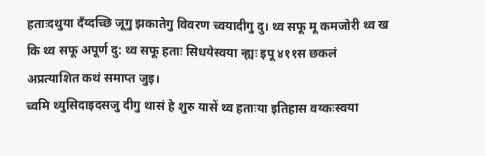हताःदथुया दँय्दच्छि जूगु झकातेगु विवरण च्वयादीगु दु। थ्व सफू मू कमजोरी थ्व ख कि थ्व सफू अपूर्ण दु: थ्व सफू हताः सिधयेस्वया न्ह्यः इपू ४११स छकलं अप्रत्याशित कथं समाप्त जुइ।
च्वमि थ्युसिदाइदसजु दीगु थासं हे शुरु यासें थ्व हताःया इतिहास वय्कःस्वया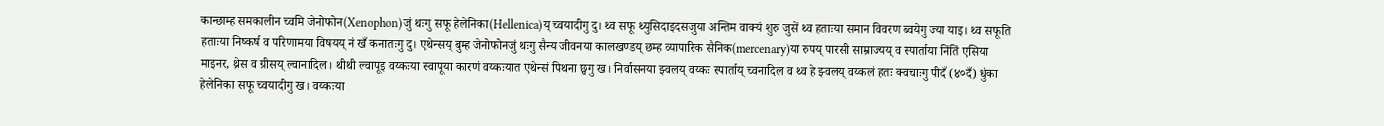कान्छाम्ह समकालीन च्वमि जेनोफोन(Xenophon)जुं थःगु सफू हेलेनिका(Hellenica)य् च्वयादीगु दु। थ्व सफू थ्युसिदाइदसजुया अन्तिम वाक्यं शुरु जुसें थ्व हताःया समान विवरण ब्वयेगु ज्या याइ। थ्व सफूति हताःया निष्कर्ष व परिणामया विषयय् नं खँ कनातःगु दु। एथेन्सय् बुम्ह जेनोफोनजुं थःगु सैन्य जीवनया कालखण्डय् छम्ह व्यापारिक सैनिक(mercenary)या रुपय् पारसी साम्राज्यय् व स्पार्ताया निंतिं एसिया माइनर, थ्रेस व ग्रीसय् ल्वानादिल। थीथी ल्वापूइ वय्कःया स्वापूया कारणं वय्कःयात एथेन्सं पिथना छ्वगु ख। निर्वासनया झ्वलय् वय्कः स्पार्ताय् च्वनादिल व थ्व हे झ्वलय् वय्कलं हतः क्वचाःगु पीदँ (४०दँ) धुंका हेलेनिका सफू च्वयादीगु ख। वय्कःया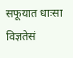सफूयात धाःसा विज्ञतेसं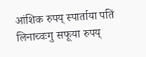आंशिक रुपय् स्पार्ताया पतिं लिनाच्वःगु सफूया रुपय्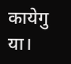कायेगु या।